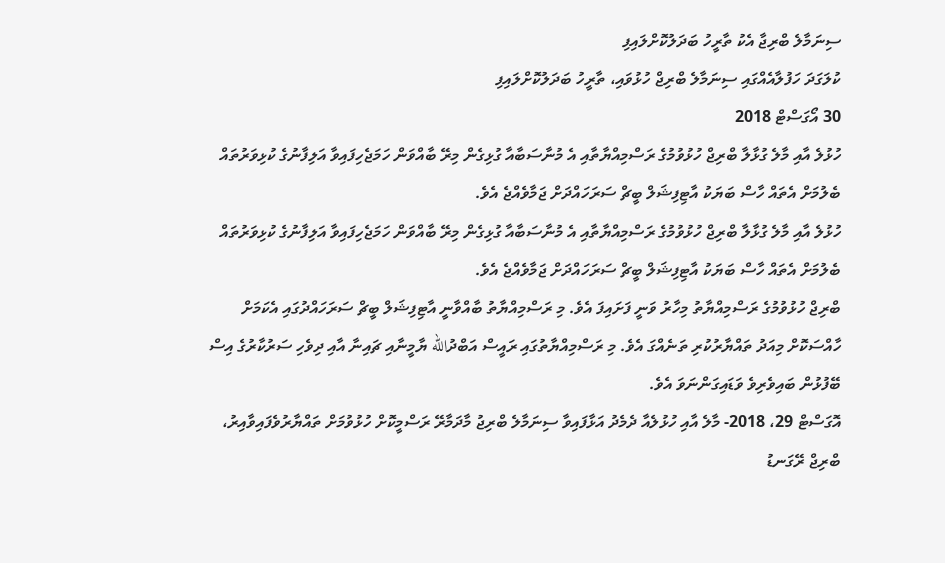ސިނަމާލެ ބްރިޖާ އެކު ތާރީހު ބަދަލުކޮށްލައިފި
ކުލަގަދަ ހަފުލާއެއްގައި ސިނަމާލެ ބްރިޖް ހުޅުވައި، ތާރީހު ބަދަލުކޮށްލައިފި
30 އޯގަސްޓް 2018
ހުޅުލެ އާއި މާލެ ގުޅާލާ ބްރިޖް ހުޅުވުމުގެ ރަސްމިއްޔާތާއި އެ މުނާސަބާއާ ގުޅިގެން މިރޭ ބާއްވަން ހަމަޖެހިފައިވާ އަލިފާނުގެ ކުޅިވަރުތައް ބެލުމަށް އެތައް ހާސް ބަޔަކު އާޓިފިޝަލް ބީޗް ސަރަހައްދަށް ޖަމާވެއްޖެ އެވެ.
ހުޅުލެ އާއި މާލެ ގުޅާލާ ބްރިޖް ހުޅުވުމުގެ ރަސްމިއްޔާތާއި އެ މުނާސަބާއާ ގުޅިގެން މިރޭ ބާއްވަން ހަމަޖެހިފައިވާ އަލިފާނުގެ ކުޅިވަރުތައް ބެލުމަށް އެތައް ހާސް ބަޔަކު އާޓިފިޝަލް ބީޗް ސަރަހައްދަށް ޖަމާވެއްޖެ އެވެ.
ބްރިޖް ހުޅުވުމުގެ ރަސްމިއްޔާތު މިހާރު ވަނީ ފަށައިފަ އެވެ. މި ރަސްމިއްޔާތު ބާއްވާނީ އާޓިފިޝަލް ބީޗް ސަރަހައްދުގައި އެކަމަށް ހާއްސަކޮށް މިއަދު ތައްޔާރުކުރި ތަނެއްގަ އެވެ. މި ރަސްމިއްޔާތުގައި ރައީސް އަބްދުالله ޔާމީނާއި ޗައިނާ އާއި ދިވެހި ސަރުކާރުގެ އިސް ބޭފުޅުން ބައިވެރިވެ ވަޑައިގަންނަވަ އެވެ.
އޮގަސްޓް 29، 2018- މާލެ އާއި ހުޅުލެއާ ދެމެދު އަޅާފައިވާ ސިނަމާލެ ބްރިޖު މާދަމާރޭ ރަސްމީކޮށް ހުޅުވުމަށް ތައްޔާރުވެފައިވާއިރު، ބްރިޖް ރޭގަނޑު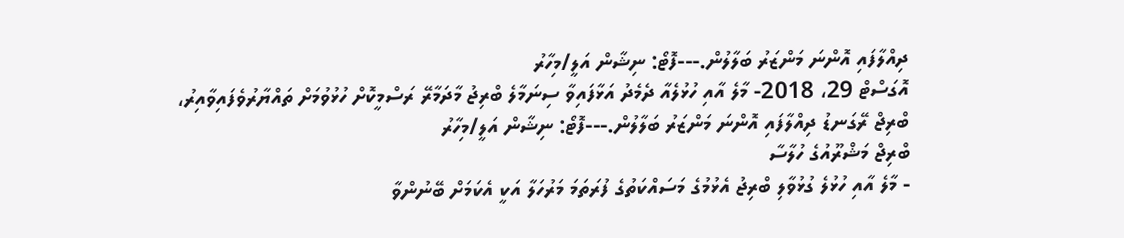ދިއްލާފައި އޮންނަ މަންޒަރު ބަލާލުން.---ފޮޓޯ: ނިޝާން އަލީ/މިހާރު
އޮގަސްޓް 29، 2018- މާލެ އާއި ހުޅުލެއާ ދެމެދު އަޅާފައިވާ ސިނަމާލެ ބްރިޖު މާދަމާރޭ ރަސްމީކޮށް ހުޅުވުމަށް ތައްޔާރުވެފައިވާއިރު، ބްރިޖް ރޭގަނޑު ދިއްލާފައި އޮންނަ މަންޒަރު ބަލާލުން.---ފޮޓޯ: ނިޝާން އަލީ/މިހާރު
ބްރިޖް މަޝްރޫއުގެ ހުލާސާ
- މާލެ އާއި ހުޅުލެ ގުޅުވާލި ބްރިޖު އެޅުމުގެ މަސައްކަތުގެ ފުރަތަމަ މަރުހަލާ އަކީ އެކަމަށް ބޭނުންވާ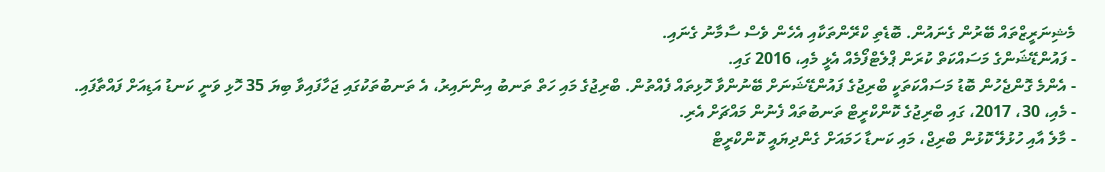މެޝިނަރީޒްތައް ބޭރުން ގެނައުން. ބޮޑެތި ކްރޭންތަކާއި އެހެން ވެސް ސާމާނު ގެނައި.
- ފައުންޑޭޝަންގެ މަސައްކަތް ކުރަން ޕްލެޓްފޯމެއް އެޅީ މެއި، 2016 ގައި.
- އެންމެ ގޮންޖެހުން ބޮޑު މަސައްކަތަކީ ބްރިޖުގެ ފައުންޑޭޝަނަށް ބޭނުންވާ ހޮޅިތައް ފެއްތުން. ބްރިޖުގެ މައި ހަތް ތަނބު އިންނައިރު، އެ ތަނބުތަކުގައި ޖަހާފައިވާ ބިޔަ 35 ހޮޅި ވަނީ ކަނޑު އަޑިއަށް ފައްތާފައި.
- މެއި، 30، 2017، ގައި ބްރިޖުގެ ކޮންކްރީޓް ތަނބުތައް ފެނުން މައްޗަށް އެރި.
- މާލެ އާއި ހުޅުލޭ ކޮޅުން ބްރިޖް، މައި ކަނޑާ ހަމައަށް ގެންދިޔައީ ކޮންކްރީޓް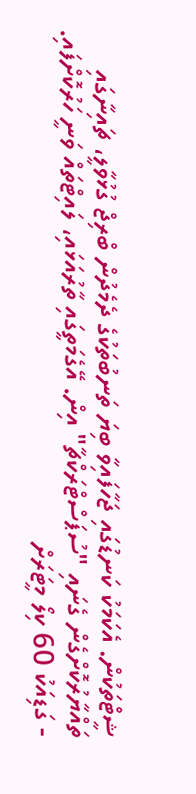ޝީޓްތަކުން. އެކަމަކު ކަނޑުގައި ޖަހާފައިވާ ބިޔަ ތަނބުތަކުގެ ދެމެދުން ބްރިޖް ގުޅުވާލީ، ޗައިނާގައި ތައްޔާރުކޮށްގެން ގެނައި "ސުޕަސްޓްރަކްޗާ" އިން. އޭގެމަތީގައި ތާރުއަޅައި، ލައިޓްތައް ވަނީ ހަރުކޮށްފައި.
- ގަޑިއަކު 60 ކިލޯ މީޓަރަށް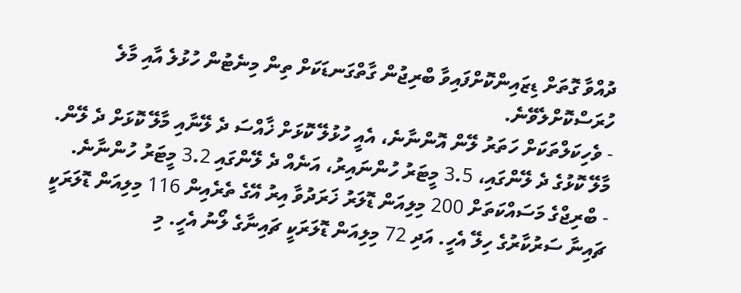ދުއްވާ ގޮތަށް ޑިޒައިންކޮށްފައިވާ ބްރިޖުން ގާތްގަނޑަކަށް ތިން މިނެޓުން ހުޅުލެ އާއި މާލެ ހުރަސްކޮށްލެވޭނެ.
- ވެހިކަލްތަކަށް ހަތަރު ލޭން އޮންނާނެ، އެއީ ހުޅުލޭ ކޮޅަށް ޚާއްސަ ދެ ލޭނާއި މާލޭ ކޮޅަށް ދެ ލޭން. މާލޭ ކޮޅުގެ ދެ ލޭންގައި، 3.5 މީޓަރު ހުންނައިރު، އަނެއް ދެ ލޭންގައި 3.2 މީޓަރު ހުންނާނެ.
- ބްރިޖްގެ މަސައްކަތަށް 200 މިލިއަން ޑޮލަރު ޚަރަދުވާ އިރު އޭގެ ތެރެއިން 116 މިލިއަން ޑޮލަރަކީ ޗައިނާ ސަރުކާރުގެ ހިލޭ އެހީ. އަދި 72 މިލިއަން ޑޮލަރަކީ ޗައިނާގެ ލޯނު އެހީ. މި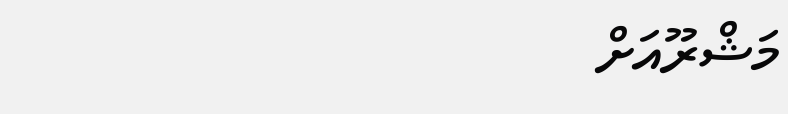މަޝްރޫއަށް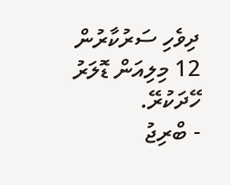ދިވެހި ސަރުކާރުން 12 މިލިއަން ޑޮލަރު ހޭދަކުރޭ.
- ބްރިޖު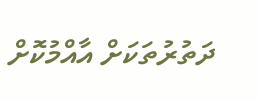ދަތުރުތަކަށް އާއްމުކޮށް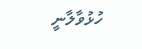ހުޅުވާލާނީ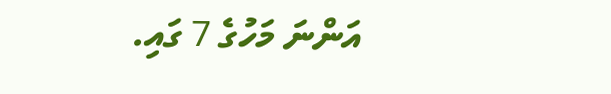އަންނަ މަހުގެ 7 ގައި.